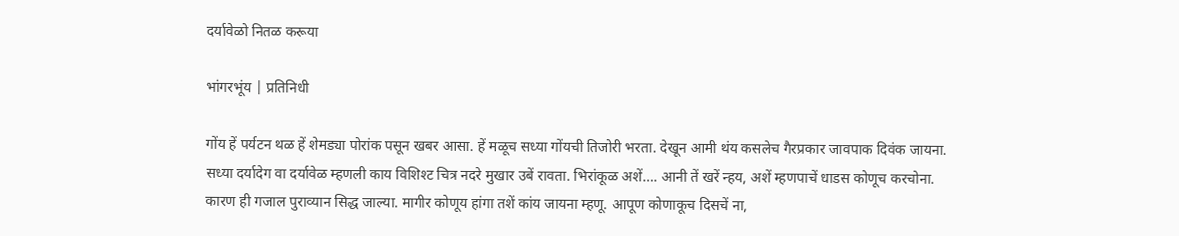दर्यावेळो नितळ करूया

भांगरभूंय | प्रतिनिधी

गोंय हें पर्यटन थळ हें शेमड्या पोरांक पसून खबर आसा. हें मळूच सध्या गोंयची तिजोरी भरता. देखून आमी थंय कसलेच गैरप्रकार जावपाक दिवंक जायना. सध्या दर्यादेग वा दर्यावेळ म्हणली काय विशिश्ट चित्र नदरे मुखार उबें रावता. भिरांकूळ अशें…. आनी तें खरें न्हय, अशें म्हणपाचें धाडस कोणूच करचोना. कारण ही गजाल पुराव्यान सिद्ध जाल्या. मागीर कोणूय हांगा तशें कांय जायना म्हणू. आपूण कोणाकूच दिसचें ना,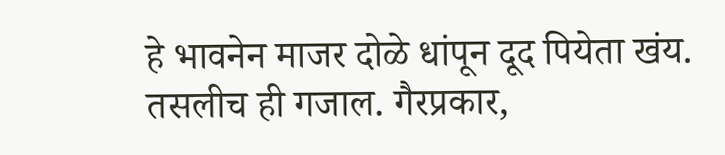हे भावनेन माजर दोळे धांपून दूद पियेता खंय. तसलीच ही गजाल. गैरप्रकार,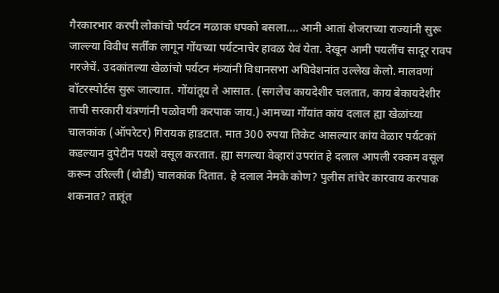गैरकारभार करपी लोकांचो पर्यटन मळाक धपको बसला…. आनी आतां शेजराच्या राज्यांनी सुरू जाल्ल्या विवीध सर्तींक लागून गोंयच्या पर्यटनाचेर हावळ येवं येता. देखून आमी पयलींच सादूर रावप गरजेचें. उदकांतल्या खेळांचो पर्यटन मंत्र्यांनी विधानसभा अधिवेशनांत उल्लेख केलो. मालवणां वॉटरस्पोर्टस सुरू जाल्यात. गोंयांतूय ते आसात. (सगलेच कायदेशीर चलतात, काय बेकायदेशीर ताची सरकारी यंत्रणांनी पळोवणी करपाक जाय.) आमच्या गोंयांत कांय दलाल ह्या खेळांच्या चालकांक (ऑपरेटर) गिरायक हाडटात. मात 300 रुपया तिकेट आसल्यार कांय वेळार पर्यटकां कडल्यान दुपेटीन पयशे वसूल करतात. ह्या सगल्या वेव्हारां उपरांत हे दलाल आपली रक्कम वसूल करून उरिल्ली (थोडी) चालकांक दितात. हे दलाल नेमके कोण? पुलीस तांचेर कारवाय करपाक शकनात? तातूंत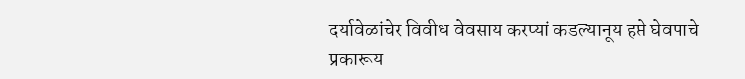दर्यावेळांचेर विवीध वेवसाय करप्यां कडल्यानूय हप्ते घेवपाचे प्रकारूय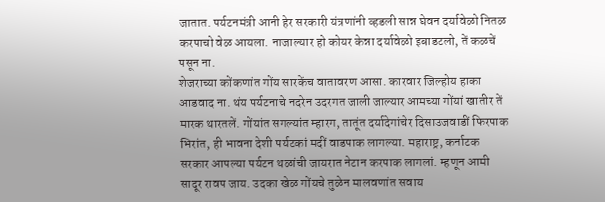जातात. पर्यटनमंत्री आनी हेर सरकारी यंत्रणांनी व्हडली सान्न घेवन दर्यावेळो नितळ करपाचो वेळ आयला. नाजाल्यार हो कोयर केन्ना दर्यावेळो इबाडटलो, तें कळचें पसून ना.
शेजराच्या कोंकणांत गोंय सारकेंच वातावरण आसा. कारवार जिल्होय हाका आडवाद ना. थंय पर्यटनाचे नदरेन उदरगत जाली जाल्यार आमच्या गोंयां खातीर तें मारक थारतलें. गोंयांत सगल्यांत म्हारग, तातूंत दर्यादेगांचेर दिसाउजवाडीं फिरपाक भिरांत, ही भावना देशी पर्यटकां मदीं वाडपाक लागल्या. महाराष्ट्र, कर्नाटक सरकार आपल्या पर्यटन थळांची जायरात नेटान करपाक लागलां. म्हणून आमी सादूर रावप जाय. उदका खेळ गोंयचे तुळेन मालवणांत सवाय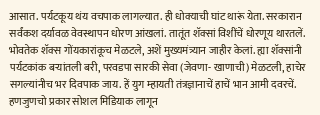आसात. पर्यटकूय थंय वचपाक लागल्यात. ही धोक्याची घांट थारूं येता. सरकारान सर्वंकश दर्यावळ वेवस्थापन धोरण आंखलां. तातूंत शॅक्सां विशींचें धोरणूय थारतलें. भोवतेक शॅक्स गोंयकारांकूच मेळटले, अशें मुख्यमंत्र्यान जाहीर केलां. ह्या शॅक्सांनी पर्यटकांक बऱ्यांतली बरी, परवडपा सारकी सेवा (जेवणा- खाणाची) मेळटली, हाचेर सगल्यांनीच भर दिवपाक जाय. हें युग म्हायती तंत्रज्ञानाचें हाचें भान आमी दवरचें. हणजुणचो प्रकार सोशल मिडियाक लागून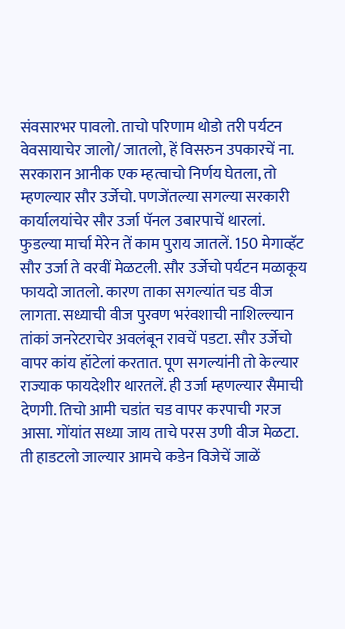संवसारभर पावलो. ताचो परिणाम थोडो तरी पर्यटन वेवसायाचेर जालो/ जातलो, हें विसरुन उपकारचें ना.
सरकारान आनीक एक म्हत्वाचो निर्णय घेतला, तो म्हणल्यार सौर उर्जेचो. पणजेंतल्या सगल्या सरकारी कार्यालयांचेर सौर उर्जा पॅनल उबारपाचें थारलां. फुडल्या मार्चा मेरेन तें काम पुराय जातलें. 150 मेगाव्हॅट सौर उर्जा ते वरवीं मेळटली. सौर उर्जेचो पर्यटन मळाकूय फायदो जातलो. कारण ताका सगल्यांत चड वीज लागता. सध्याची वीज पुरवण भरंवशाची नाशिल्ल्यान तांकां जनरेटराचेर अवलंबून रावचें पडटा. सौर उर्जेचो वापर कांय हॉटेलां करतात. पूण सगल्यांनी तो केल्यार राज्याक फायदेशीर थारतलें. ही उर्जा म्हणल्यार सैमाची देणगी. तिचो आमी चडांत चड वापर करपाची गरज आसा. गोंयांत सध्या जाय ताचे परस उणी वीज मेळटा. ती हाडटलो जाल्यार आमचे कडेन विजेचें जाळें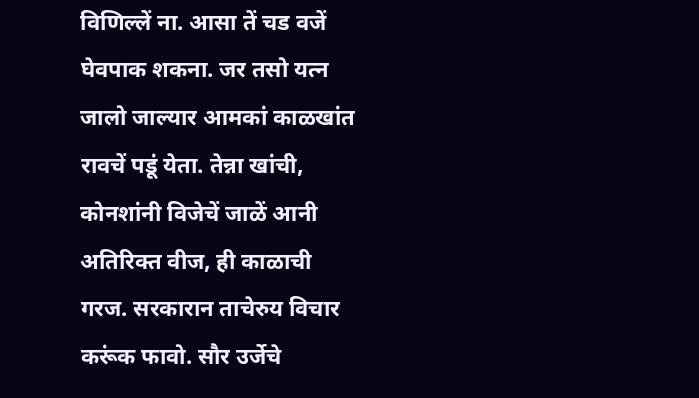विणिल्लें ना. आसा तें चड वजें घेवपाक शकना. जर तसो यत्न जालो जाल्यार आमकां काळखांत रावचें पडूं येता. तेन्ना खांची, कोनशांनी विजेचें जाळें आनी अतिरिक्त वीज, ही काळाची गरज. सरकारान ताचेरुय विचार करूंक फावो. सौर उर्जेचे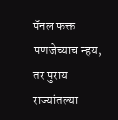पॅनल फक्त पणजेच्याच न्हय, तर पुराय राज्यांतल्या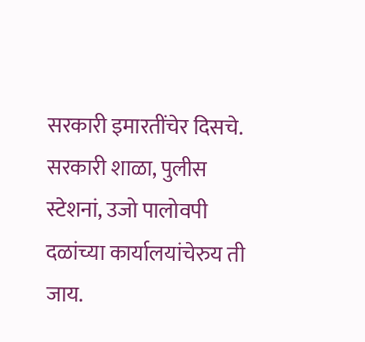सरकारी इमारतींचेर दिसचे. सरकारी शाळा, पुलीस स्टेशनां, उजो पालोवपी दळांच्या कार्यालयांचेरुय ती जाय.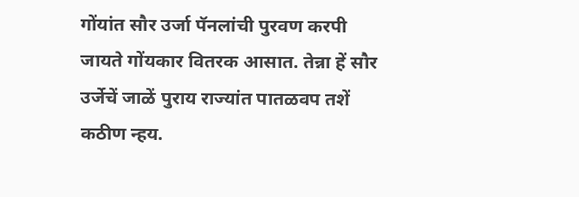गोंयांत सौर उर्जा पॅनलांची पुरवण करपी जायते गोंयकार वितरक आसात. तेन्ना हें सौर उर्जेचें जाळें पुराय राज्यांत पातळवप तशें कठीण न्हय.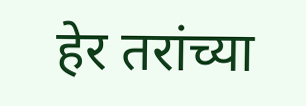हेर तरांच्या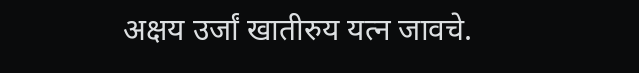अक्षय उर्जां खातीरुय यत्न जावचे.